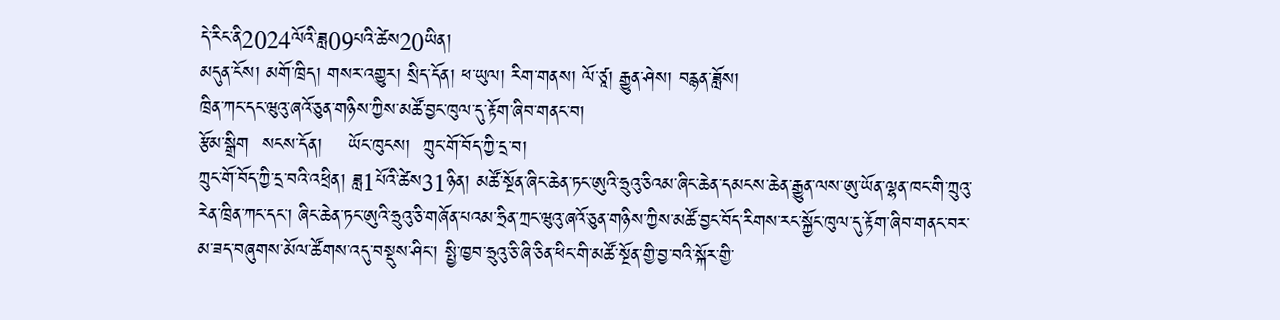དེ་རིང་ནི2024ལོའི་ཟླ09པའི་ཚེས20ཡིན།
མདུན་ངོས། མགོ་ཁྲིད། གསར་འགྱུར། སྲིད་དོན། ཕ་ཡུལ། རིག་གནས། ལོ་ཙཱ། རྒྱུན་ཤེས། བརྙན་ཟློས།
ཁྲིན་ཀང་དང་ཝུའུ་ཞའོ་ཅུན་གཉིས་ཀྱིས་མཚོ་བྱང་ཁུལ་དུ་རྟོག་ཞིབ་གནང་བ།
རྩོམ་སྒྲིག  སངས་དོན།    ཡོང་ཁུངས།  ཀྲུང་གོ་བོད་ཀྱི་དྲ་བ།
ཀྲུང་གོ་བོད་ཀྱི་དྲ་བའི་འཕྲིན། ཟླ1པོའི་ཚེས31ཉིན། མཚོ་སྔོན་ཞིང་ཆེན་ཏང་ཨུའི་ཧྲུའུ་ཅིའམ་ཞིང་ཆེན་དམངས་ཆེན་རྒྱུན་ལས་ཨུ་ཡོན་ལྷན་ཁང་གི་ཀྲུའུ་རེན་ཁྲིན་ཀང་དང་། ཞིང་ཆེན་ཏང་ཨུའི་ཧྲུའུ་ཅི་གཞོན་པའམ་ཧྲིན་ཀྲང་ཝུའུ་ཞའོ་ཅུན་གཉིས་ཀྱིས་མཚོ་བྱང་བོད་རིགས་རང་སྐྱོང་ཁུལ་དུ་རྟོག་ཞིབ་གནང་བར་མ་ཟད་བཞུགས་མོལ་ཚོགས་འདུ་བསྡུས་ཤིང་། སྤྱི་ཁྱབ་ཧྲུའུ་ཅི་ཞི་ཅིན་ཕིང་གི་མཚོ་སྔོན་གྱི་བྱ་བའི་སྐོར་གྱི་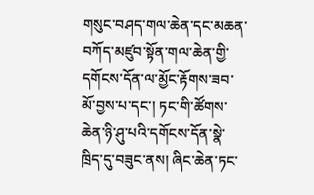གསུང་བཤད་གལ་ཆེན་དང་མཆན་བཀོད་མཛུབ་སྟོན་གལ་ཆེན་གྱི་དགོངས་དོན་ལ་མྱོང་རྟོགས་ཟབ་མོ་བྱས་པ་དང་། ཏང་གི་ཚོགས་ཆེན་ཉི་ཤུ་པའི་དགོངས་དོན་སྣེ་ཁྲིད་དུ་བཟུང་ནས། ཞིང་ཆེན་ཏང་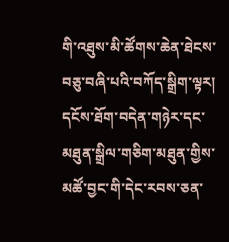གི་འཐུས་མི་ཚོགས་ཆེན་ཐེངས་བཅུ་བཞི་པའི་བཀོད་སྒྲིག་ལྟར། དངོས་ཐོག་བདེན་གཉེར་དང་མཐུན་སྒྲིལ་གཅིག་མཐུན་གྱིས་མཚོ་བྱང་གི་དེང་རབས་ཅན་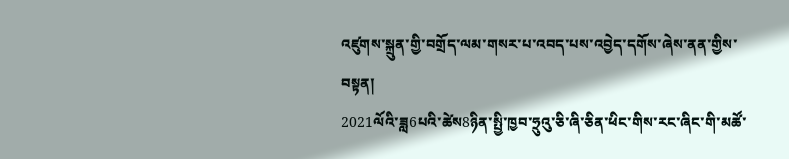འཛུགས་སྐྲུན་གྱི་བགྲོད་ལམ་གསར་པ་འབད་པས་འབྱེད་དགོས་ཞེས་ནན་གྱིས་བསྟན།
2021ལོའི་ཟླ6པའི་ཚེས8ཉིན་སྤྱི་ཁྱབ་ཧྲུའུ་ཅི་ཞི་ཅིན་ཕིང་གིས་རང་ཞིང་གི་མཚོ་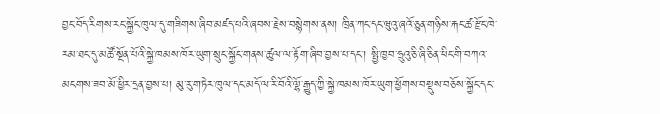བྱང་བོད་རིགས་རང་སྐྱོང་ཁུལ་དུ་གཟིགས་ཞིབ་མཛད་པའི་ཞབས་རྗེས་བསྙེགས་ནས། ཁྲིན་ཀང་དང་ཝུའུ་ཞའོ་ཅུན་གཉིས་རྐང་ཚ་རྫོང་ཁེ་རམ་ཐང་དུ་མཚོ་སྔོན་པོའི་སྐྱེ་ཁམས་ཁོར་ཡུག་སྲུང་སྐྱོང་གནས་ཚུལ་ལ་རྟོག་ཞིབ་བྱས་པ་དང་། སྤྱི་ཁྱབ་ཧྲུའུ་ཅི་ཞི་ཅིན་ཕིང་གི་བཀའ་མངགས་ཟབ་མོ་ཕྱིར་དྲན་བྱས་པ། མུ་རུ་གཏེར་ཁུལ་དང་མདོ་ལ་རི་བོའི་ལྷོ་རྒྱུད་ཀྱི་སྐྱེ་ཁམས་ཁོར་ཡུག་ཕྱོགས་བསྡུས་བཅོས་སྐྱོང་དང་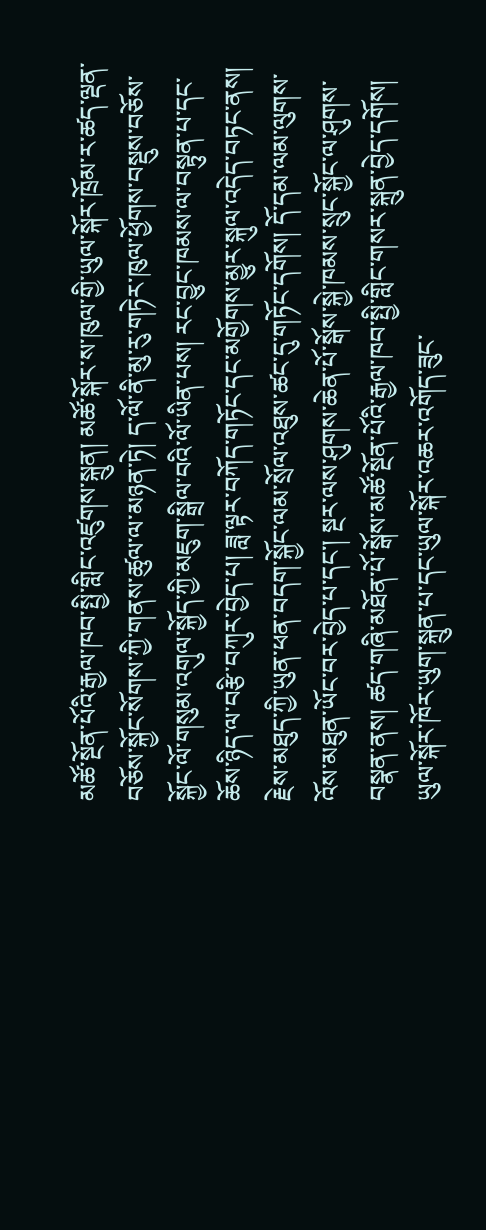མཚོ་སྔོན་པོའི་རྒྱལ་ཁབ་སྤྱི་གླིང་འཛུགས་སྐྲུན། མཚོ་སྐོར་ས་ཁུལ་གྱི་ཡུལ་སྐོར་ཁྲོམ་ར་ཚད་ལྡན་བཅོས་སྐྱོང་སོགས་ཀྱི་གནས་ཚུལ་ལ་མཉན་ཏེ། ད་ལོ་ནི་མུ་རུ་གཏེར་ཁུལ་ཕྱོགས་བསྡུས་བཅོས་སྐྱོང་ལོ་གསུམ་འགུལ་སྐྱོད་ཀྱི་མཇུག་སྒྲིལ་བའི་ལོ་ཡིན་པས། རང་བྱུང་ཁམས་ལ་བསྟུན་པ་དང་ཆོས་ཉིད་ལ་བརྩི་བཀུར་བྱེད་པ། ཟླ་ལྟར་བཀོད་གཏོང་དང་མགྱོགས་མྱུར་སྐུལ་འདེད་བཏང་ནས། རྗེས་མཐུད་ཀྱི་ཡུན་ཕན་བདག་སྐྱོང་ལམ་སྲོལ་འཐུས་ཚང་དུ་གཏོང་དགོས། དོ་དམ་ལམ་ལུགས་འོས་མཐུན་ཡོང་བར་བྱེད་པ་དང་། སྔར་ལས་ཤུགས་ཆེན་པོ་སྒོས་སྐྱེ་ཁམས་སྲུང་སྐྱོང་ལ་ཤུགས་བསྣན་ནས། ཚད་གཞི་མཐོན་པོ་སྒོས་མཚོ་སྔོན་པོའི་རྒྱལ་ཁབ་སྤྱི་གླིང་གསར་སྐྲུན་བྱེད་དགོས། ཡུལ་སྐོར་ཁོར་ཡུག་སྐྲུན་པ་དང་ཡུལ་སྐོར་འཆར་འགོད་ཟུང་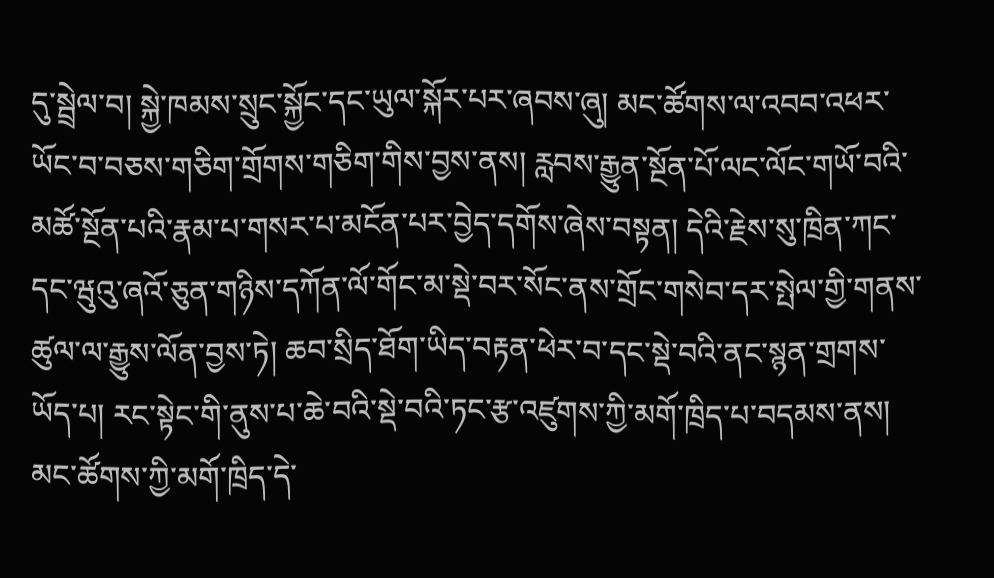དུ་སྦྲེལ་བ། སྐྱེ་ཁམས་སྲུང་སྐྱོང་དང་ཡུལ་སྐོར་པར་ཞབས་ཞུ། མང་ཚོགས་ལ་འབབ་འཕར་ཡོང་བ་བཅས་གཅིག་གྲོགས་གཅིག་གིས་བྱས་ནས། རླབས་རྒྱུན་སྔོན་པོ་ལང་ལོང་གཡོ་བའི་མཚོ་སྔོན་པའི་རྣམ་པ་གསར་པ་མངོན་པར་བྱེད་དགོས་ཞེས་བསྟན། དེའི་རྗེས་སུ་ཁྲིན་ཀང་དང་ཝུའུ་ཞའོ་ཅུན་གཉིས་དཀོན་ལོ་གོང་མ་སྡེ་བར་སོང་ནས་གྲོང་གསེབ་དར་སྤེལ་གྱི་གནས་ཚུལ་ལ་རྒྱུས་ལོན་བྱས་ཏེ། ཆབ་སྲིད་ཐོག་ཡིད་བརྟན་ཕེར་བ་དང་སྡེ་བའི་ནང་སྙན་གྲགས་ཡོད་པ། རང་སྟེང་གི་ནུས་པ་ཆེ་བའི་སྡེ་བའི་ཏང་རྩ་འཛུགས་ཀྱི་མགོ་ཁྲིད་པ་བདམས་ནས། མང་ཚོགས་ཀྱི་མགོ་ཁྲིད་དེ་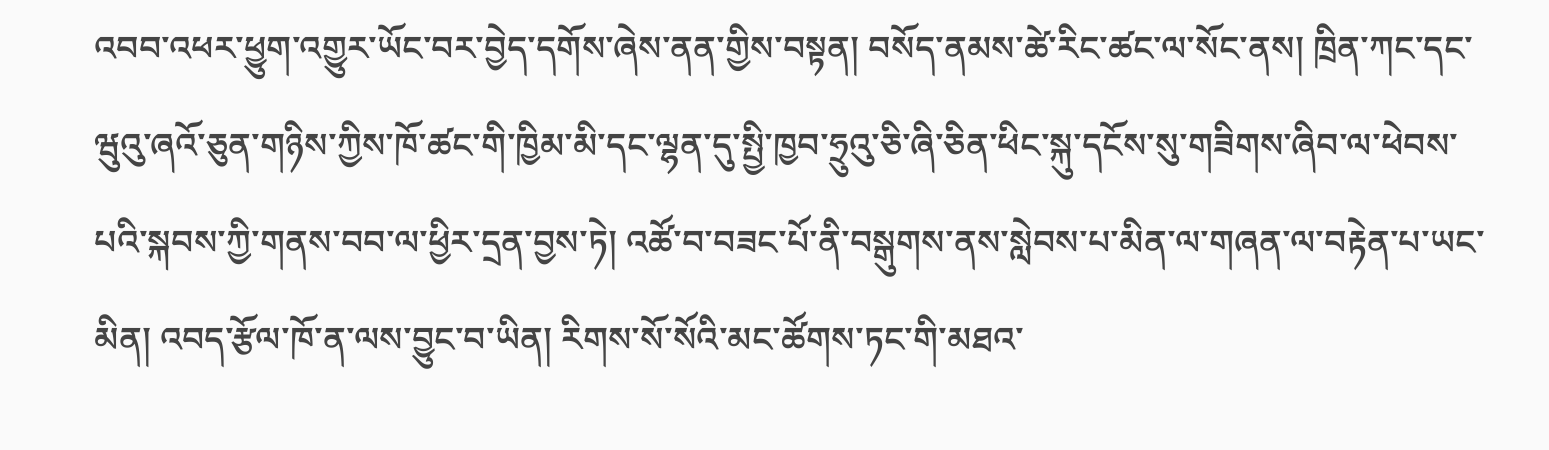འབབ་འཕར་ཕྱུག་འགྱུར་ཡོང་བར་བྱེད་དགོས་ཞེས་ནན་གྱིས་བསྟན། བསོད་ནམས་ཚེ་རིང་ཚང་ལ་སོང་ནས། ཁྲིན་ཀང་དང་ཝུའུ་ཞའོ་ཅུན་གཉིས་ཀྱིས་ཁོ་ཚང་གི་ཁྱིམ་མི་དང་ལྷན་དུ་སྤྱི་ཁྱབ་ཧྲུའུ་ཅི་ཞི་ཅིན་ཕིང་སྐུ་དངོས་སུ་གཟིགས་ཞིབ་ལ་ཕེབས་པའི་སྐབས་ཀྱི་གནས་བབ་ལ་ཕྱིར་དྲན་བྱས་ཏེ། འཚོ་བ་བཟང་པོ་ནི་བསྒུགས་ནས་སླེབས་པ་མིན་ལ་གཞན་ལ་བརྟེན་པ་ཡང་མིན། འབད་རྩོལ་ཁོ་ན་ལས་བྱུང་བ་ཡིན། རིགས་སོ་སོའི་མང་ཚོགས་ཏང་གི་མཐའ་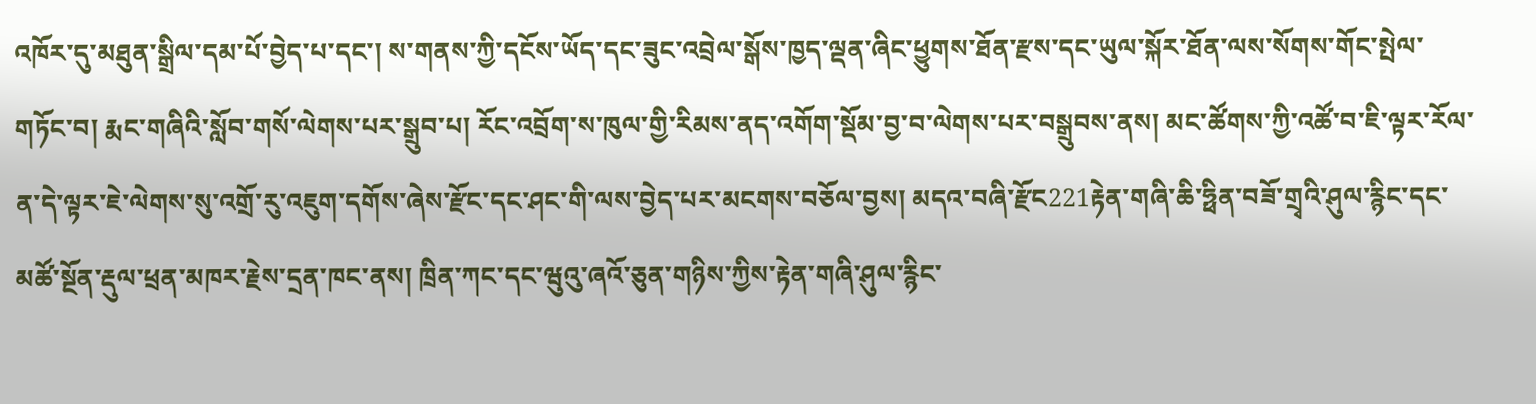འཁོར་དུ་མཐུན་སྒྲིལ་དམ་པོ་བྱེད་པ་དང་། ས་གནས་ཀྱི་དངོས་ཡོད་དང་ཟུང་འབྲེལ་སྒོས་ཁྱད་ལྡན་ཞིང་ཕྱུགས་ཐོན་རྫས་དང་ཡུལ་སྐོར་ཐོན་ལས་སོགས་གོང་སྤེལ་གཏོང་བ། རྨང་གཞིའི་སློབ་གསོ་ལེགས་པར་སྒྲུབ་པ། རོང་འབྲོག་ས་ཁུལ་གྱི་རིམས་ནད་འགོག་སྡོམ་བྱ་བ་ལེགས་པར་བསྒྲུབས་ནས། མང་ཚོགས་ཀྱི་འཚོ་བ་ཇི་ལྟར་རོལ་ན་དེ་ལྟར་ཇེ་ལེགས་སུ་འགྲོ་རུ་འཇུག་དགོས་ཞེས་རྫོང་དང་ཤང་གི་ལས་བྱེད་པར་མངགས་བཅོལ་བྱས། མདའ་བཞི་རྫོང221རྟེན་གཞི་ཆི་ཧྥིན་བཟོ་གྲྭའི་ཤུལ་རྙིང་དང་མཚོ་སྔོན་རྡུལ་ཕྲན་མཁར་རྗེས་དྲན་ཁང་ནས། ཁྲིན་ཀང་དང་ཝུའུ་ཞའོ་ཅུན་གཉིས་ཀྱིས་རྟེན་གཞི་ཤུལ་རྙིང་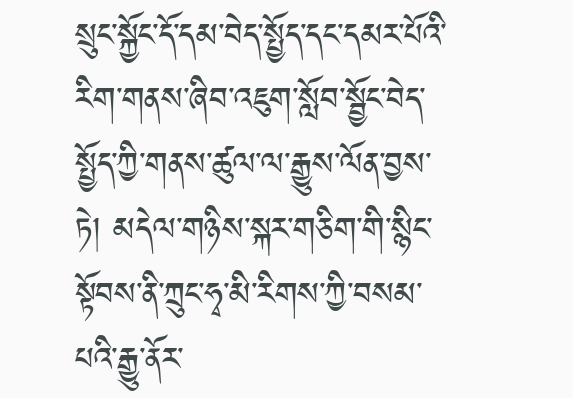སྲུང་སྐྱོང་དོ་དམ་བེད་སྤྱོད་དང་དམར་པོའི་རིག་གནས་ཞིབ་འཇུག་སློབ་སྦྱོང་བེད་སྤྱོད་ཀྱི་གནས་ཚུལ་ལ་རྒྱུས་ལོན་བྱས་ཏེ། མདེལ་གཉིས་སྐར་གཅིག་གི་སྙིང་སྟོབས་ནི་ཀྲུང་ཧྭ་མི་རིགས་ཀྱི་བསམ་པའི་རྒྱུ་ནོར་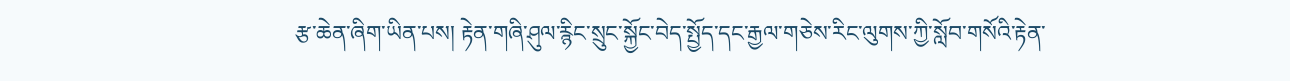རྩ་ཆེན་ཞིག་ཡིན་པས། རྟེན་གཞི་ཤུལ་རྙིང་སྲུང་སྐྱོང་བེད་སྤྱོད་དང་རྒྱལ་གཅེས་རིང་ལུགས་ཀྱི་སློབ་གསོའི་རྟེན་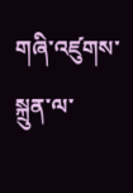གཞི་འཛུགས་སྐྲུན་ལ་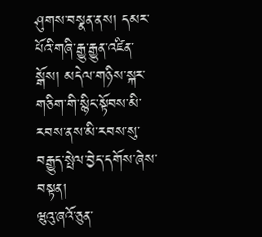ཤུགས་བསྣན་ནས། དམར་པོའི་གཞི་རྒྱུ་རྒྱུན་འཛིན་སྒོས། མདེལ་གཉིས་སྐར་གཅིག་གི་སྙིང་སྟོབས་མི་རབས་ནས་མི་རབས་སུ་བརྒྱུད་སྤེལ་བྱེད་དགོས་ཞེས་བསྟན།
ཝུའུ་ཞའོ་ཅུན་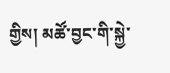གྱིས། མཚོ་བྱང་གི་སྐྱེ་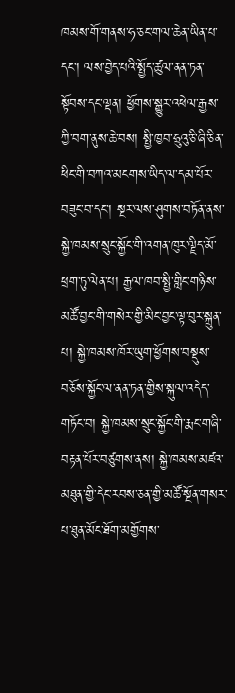ཁམས་གོ་གནས་ཧ་ཅང་གལ་ཆེན་ཡིན་པ་དང་། ལས་བྱེད་པའི་སྤྱོད་ཚུལ་ནན་ཏན་སྟོབས་དང་ལྡན། ཕྱོགས་སྒྱུར་འཕེལ་རྒྱས་ཀྱི་བག་ནུས་ཆེ་བས། སྤྱི་ཁྱབ་ཧྲུའུ་ཅི་ཞི་ཅིན་ཕིང་གི་བཀའ་མངགས་ཡིད་ལ་དམ་པོར་བཟུང་བ་དང་། སྔར་ལས་ཤུགས་བཏོན་ནས་སྐྱེ་ཁམས་སྲུང་སྐྱོང་གི་འགན་ཁུར་ལྗིད་མོ་ཕྲག་ཏུ་ལེན་པ། རྒྱལ་ཁབ་སྤྱི་གླིང་གཉིས་མཚོ་བྱང་གི་གསེར་གྱི་མིང་བྱང་ལྟ་བུར་སྐྲུན་པ། སྐྱེ་ཁམས་ཁོར་ཡུག་ཕྱོགས་བསྡུས་བཅོས་སྐྱོང་ལ་ནན་ཏན་གྱིས་སྐུལ་འདེད་གཏོང་བ། སྐྱེ་ཁམས་སྲུང་སྐྱོང་གི་རྨང་གཞི་བརྟན་པོར་བཙུགས་ནས། སྐྱེ་ཁམས་མཛའ་མཐུན་གྱི་དེང་རབས་ཅན་གྱི་མཚོ་སྔོན་གསར་པ་ཐུན་མོང་ཐོག་མགྱོགས་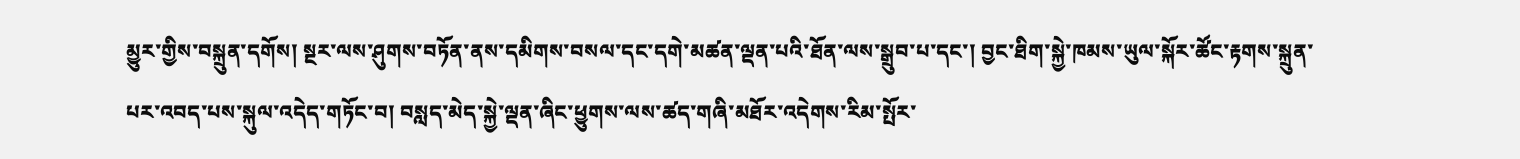མྱུར་གྱིས་བསྐྲུན་དགོས། སྔར་ལས་ཤུགས་བཏོན་ནས་དམིགས་བསལ་དང་དགེ་མཚན་ལྡན་པའི་ཐོན་ལས་སྒྲུབ་པ་དང་། བྱང་ཐིག་སྐྱེ་ཁམས་ཡུལ་སྐོར་ཚོང་རྟགས་སྐྲུན་པར་འབད་པས་སྐུལ་འདེད་གཏོང་བ། བསླད་མེད་སྐྱེ་ལྡན་ཞིང་ཕྱུགས་ལས་ཚད་གཞི་མཐོར་འདེགས་རིམ་སྤོར་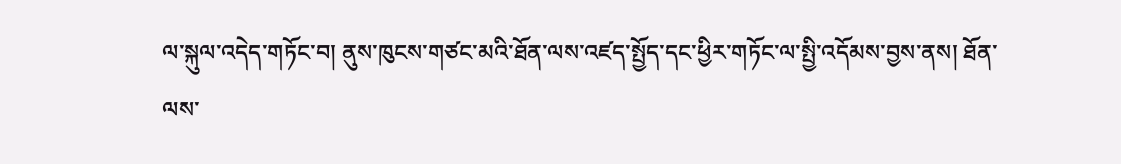ལ་སྐུལ་འདེད་གཏོང་བ། ནུས་ཁུངས་གཙང་མའི་ཐོན་ལས་འཛད་སྤྱོད་དང་ཕྱིར་གཏོང་ལ་སྤྱི་འདོམས་བྱས་ནས། ཐོན་ལས་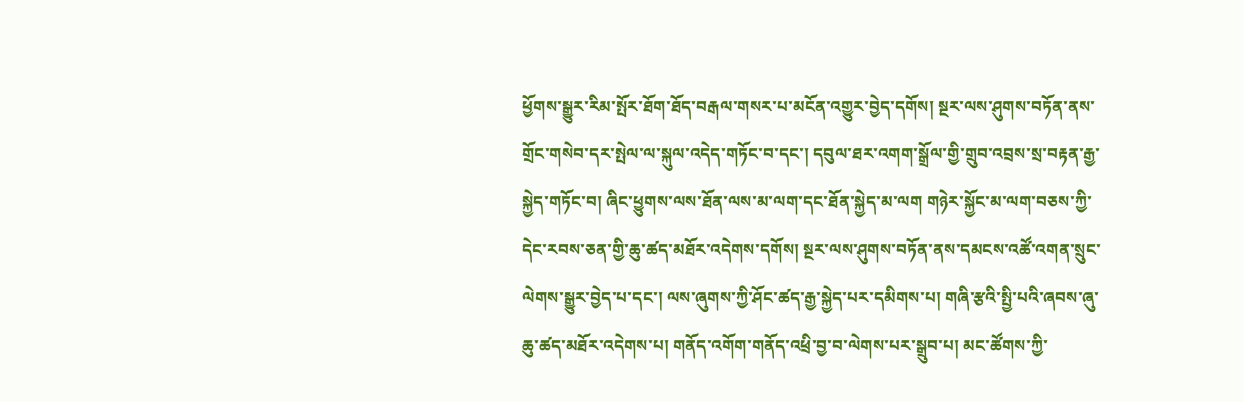ཕྱོགས་སྒྱུར་རིམ་སྤོར་ཐོག་ཐོད་བརྒལ་གསར་པ་མངོན་འགྱུར་བྱེད་དགོས། སྔར་ལས་ཤུགས་བཏོན་ནས་གྲོང་གསེབ་དར་སྤེལ་ལ་སྐུལ་འདེད་གཏོང་བ་དང་། དབུལ་ཐར་འགག་སྒྲོལ་གྱི་གྲུབ་འབྲས་སྲ་བརྟན་རྒྱ་སྐྱེད་གཏོང་བ། ཞིང་ཕྱུགས་ལས་ཐོན་ལས་མ་ལག་དང་ཐོན་སྐྱེད་མ་ལག གཉེར་སྐྱོང་མ་ལག་བཅས་ཀྱི་དེང་རབས་ཅན་གྱི་ཆུ་ཚད་མཐོར་འདེགས་དགོས། སྔར་ལས་ཤུགས་བཏོན་ནས་དམངས་འཚོ་འགན་སྲུང་ལེགས་སྒྱུར་བྱེད་པ་དང་། ལས་ཞུགས་ཀྱི་ཤོང་ཚད་རྒྱ་སྐྱེད་པར་དམིགས་པ། གཞི་རྩའི་སྤྱི་པའི་ཞབས་ཞུ་ཆུ་ཚད་མཐོར་འདེགས་པ། གནོད་འགོག་གནོད་འཕྲི་བྱ་བ་ལེགས་པར་སྒྲུབ་པ། མང་ཚོགས་ཀྱི་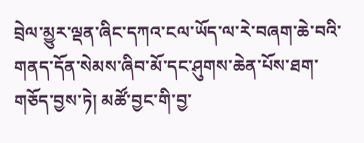བྲེལ་མྱུར་ལྡན་ཞིང་དཀའ་ངལ་ཡོད་ལ་རེ་བཞག་ཆེ་བའི་གནད་དོན་སེམས་ཞིབ་མོ་དང་ཤུགས་ཆེན་པོས་ཐག་གཅོད་བྱས་ཏེ། མཚོ་བྱང་གི་བྱ་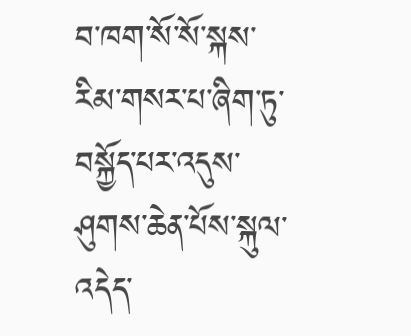བ་ཁག་སོ་སོ་སྐས་རིམ་གསར་པ་ཞིག་ཏུ་བསྐྱོད་པར་འདུས་ཤུགས་ཆེན་པོས་སྐུལ་འདེད་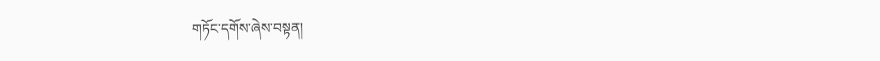གཏོང་དགོས་ཞེས་བསྟན།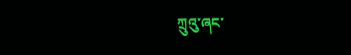ཀྲུའུ་ཞང་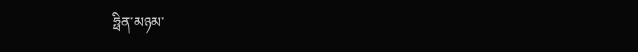ཧྥིན་མཉམ་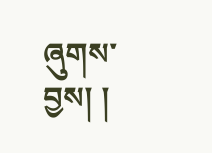ཞུགས་བྱས། །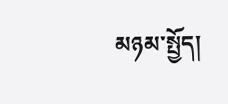མཉམ་སྤྱོད།